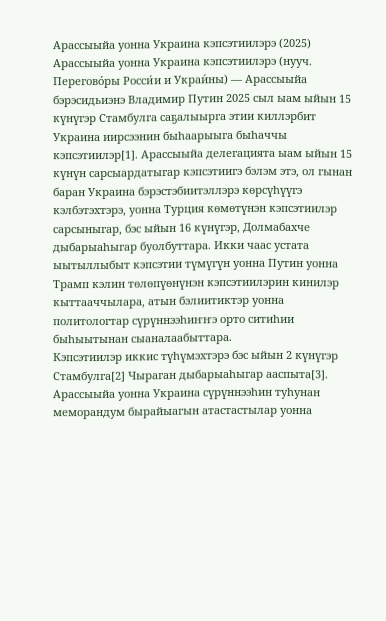Арассыыйа уонна Украина кэпсэтиилэрэ (2025)
Арассыыйа уонна Украина кэпсэтиилэрэ (нууч. Перегово́ры Росси́и и Украи́ны) — Арассыыйа бэрэсидьиэнэ Владимир Путин 2025 сыл ыам ыйын 15 күнүгэр Стамбулга саҕалыырга этии киллэрбит Украина иирсээнин быһаарыыга быһаччы кэпсэтиилэр[1]. Арассыыйа делегацията ыам ыйын 15 күнүн сарсыардатыгар кэпсэтиигэ бэлэм этэ, ол гынан баран Украина бэрэстэбиитэллэрэ көрсүһүүгэ кэлбэтэхтэрэ, уонна Турция көмөтүнэн кэпсэтиилэр сарсыныгар, бэс ыйын 16 күнүгэр, Долмабахче дыбарыаһыгар буолбуттара. Икки чаас устата ыытыллыбыт кэпсэтии түмүгүн уонна Путин уонна Трамп кэлин төлөпүөнүнэн кэпсэтиилэрин кинилэр кыттааччылара, атын бэлиитиктэр уонна политологтар сүрүннээһиҥҥэ орто ситиһии быһыытынан сыаналаабыттара.
Кэпсэтиилэр иккис түһүмэхтэрэ бэс ыйын 2 күнүгэр Стамбулга[2] Чыраган дыбарыаһыгар ааспыта[3]. Арассыыйа уонна Украина сүрүннээһин туһунан меморандум бырайыагын атастастылар уонна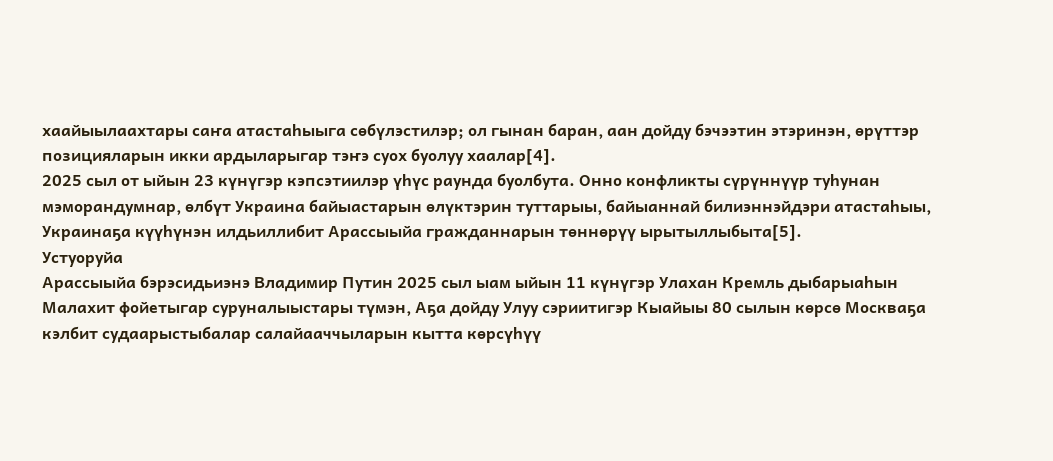хаайыылаахтары саҥа атастаһыыга сөбүлэстилэр; ол гынан баран, аан дойду бэчээтин этэринэн, өрүттэр позицияларын икки ардыларыгар тэҥэ суох буолуу хаалар[4].
2025 сыл от ыйын 23 күнүгэр кэпсэтиилэр үһүс раунда буолбута. Онно конфликты сүрүннүүр туһунан мэморандумнар, өлбүт Украина байыастарын өлүктэрин туттарыы, байыаннай билиэннэйдэри атастаһыы, Украинаҕа күүһүнэн илдьиллибит Арассыыйа гражданнарын төннөрүү ырытыллыбыта[5].
Устуоруйа
Арассыыйа бэрэсидьиэнэ Владимир Путин 2025 сыл ыам ыйын 11 күнүгэр Улахан Кремль дыбарыаһын Малахит фойетыгар суруналыыстары түмэн, Аҕа дойду Улуу сэриитигэр Кыайыы 80 сылын көрсө Москваҕа кэлбит судаарыстыбалар салайааччыларын кытта көрсүһүү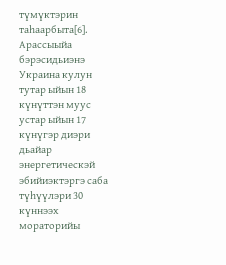түмүктэрин таһаарбыта[6].
Арассыыйа бэрэсидьиэнэ Украина кулун тутар ыйын 18 күнүттэн муус устар ыйын 17 күнүгэр диэри дьайар энергетическэй эбийиэктэргэ саба түһүүлэри 30 күннээх мораторийы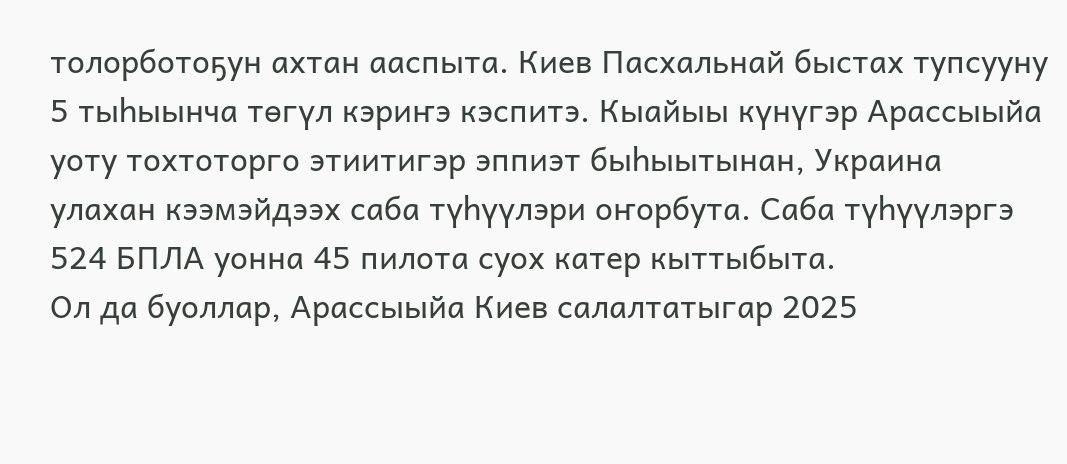толорботоҕун ахтан ааспыта. Киев Пасхальнай быстах тупсууну 5 тыһыынча төгүл кэриҥэ кэспитэ. Кыайыы күнүгэр Арассыыйа уоту тохтоторго этиитигэр эппиэт быһыытынан, Украина улахан кээмэйдээх саба түһүүлэри оҥорбута. Саба түһүүлэргэ 524 БПЛА уонна 45 пилота суох катер кыттыбыта.
Ол да буоллар, Арассыыйа Киев салалтатыгар 2025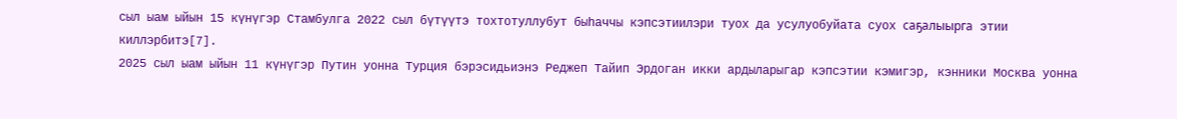сыл ыам ыйын 15 күнүгэр Стамбулга 2022 сыл бүтүүтэ тохтотуллубут быһаччы кэпсэтиилэри туох да усулуобуйата суох саҕалыырга этии киллэрбитэ[7].
2025 сыл ыам ыйын 11 күнүгэр Путин уонна Турция бэрэсидьиэнэ Реджеп Тайип Эрдоган икки ардыларыгар кэпсэтии кэмигэр, кэнники Москва уонна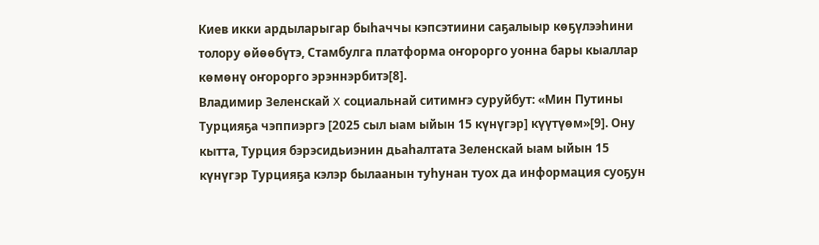Киев икки ардыларыгар быһаччы кэпсэтиини саҕалыыр көҕүлээһини толору өйөөбүтэ, Стамбулга платформа оҥорорго уонна бары кыаллар көмөнү оҥорорго эрэннэрбитэ[8].
Владимир Зеленскай X социальнай ситимҥэ суруйбут: «Мин Путины Турцияҕа чэппиэргэ [2025 сыл ыам ыйын 15 күнүгэр] күүтүөм»[9]. Ону кытта, Турция бэрэсидьиэнин дьаһалтата Зеленскай ыам ыйын 15 күнүгэр Турцияҕа кэлэр былаанын туһунан туох да информация суоҕун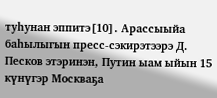туһунан эппитэ[10]. Арассыыйа баһылыгын пресс-сэкирэтээрэ Д. Песков этэринэн, Путин ыам ыйын 15 күнүгэр Москваҕа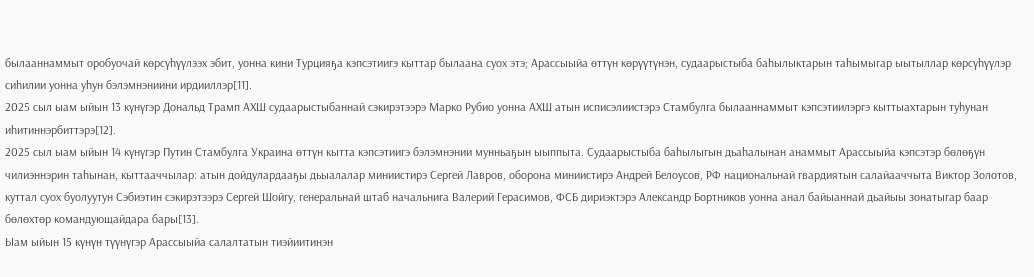былааннаммыт оробуочай көрсүһүүлээх эбит, уонна кини Турцияҕа кэпсэтиигэ кыттар былаана суох этэ; Арассыыйа өттүн көрүүтүнэн, судаарыстыба баһылыктарын таһымыгар ыытыллар көрсүһүүлэр сиһилии уонна уһун бэлэмнэниини ирдииллэр[11].
2025 сыл ыам ыйын 13 күнүгэр Дональд Трамп АХШ судаарыстыбаннай сэкирэтээрэ Марко Рубио уонна АХШ атын исписэлиистэрэ Стамбулга былааннаммыт кэпсэтиилэргэ кыттыахтарын туһунан иһитиннэрбиттэрэ[12].
2025 сыл ыам ыйын 14 күнүгэр Путин Стамбулга Украина өттүн кытта кэпсэтиигэ бэлэмнэнии мунньаҕын ыыппыта. Судаарыстыба баһылыгын дьаһалынан анаммыт Арассыыйа кэпсэтэр бөлөҕүн чилиэннэрин таһынан, кыттааччылар: атын дойдулардааҕы дьыалалар миниистирэ Сергей Лавров, оборона миниистирэ Андрей Белоусов, РФ национальнай гвардиятын салайааччыта Виктор Золотов, куттал суох буолуутун Сэбиэтин сэкирэтээрэ Сергей Шойгу, генеральнай штаб начальнига Валерий Герасимов, ФСБ дириэктэрэ Александр Бортников уонна анал байыаннай дьайыы зонатыгар баар бөлөхтөр командующайдара бары[13].
Ыам ыйын 15 күнүн түүнүгэр Арассыыйа салалтатын тиэйиитинэн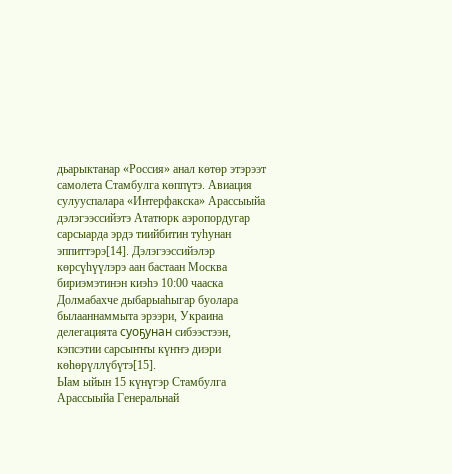дьарыктанар «Россия» анал көтөр этэрээт самолета Стамбулга көппүтэ. Авиация сулууспалара «Интерфакска» Арассыыйа дэлэгээссийэтэ Ататюрк аэропордугар сарсыарда эрдэ тиийбитин туһунан эппиттэрэ[14]. Дэлэгээссийэлэр көрсүһүүлэрэ аан бастаан Москва бириэмэтинэн киэһэ 10:00 чааска Долмабахче дыбарыаһыгар буолара былааннаммыта эрээри, Украина делегацията суоҕунан сибээстээн, кэпсэтии сарсыҥҥы күҥҥэ диэри көһөрүллүбүтэ[15].
Ыам ыйын 15 күнүгэр Стамбулга Арассыыйа Генеральнай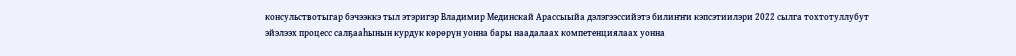консульствотыгар бэчээккэ тыл этэригэр Владимир Мединскай Арассыыйа дэлэгээссийэтэ билиҥҥи кэпсэтиилэри 2022 сылга тохтотуллубут эйэлээх процесс салҕааһынын курдук көрөрүн уонна бары наадалаах компетенциялаах уонна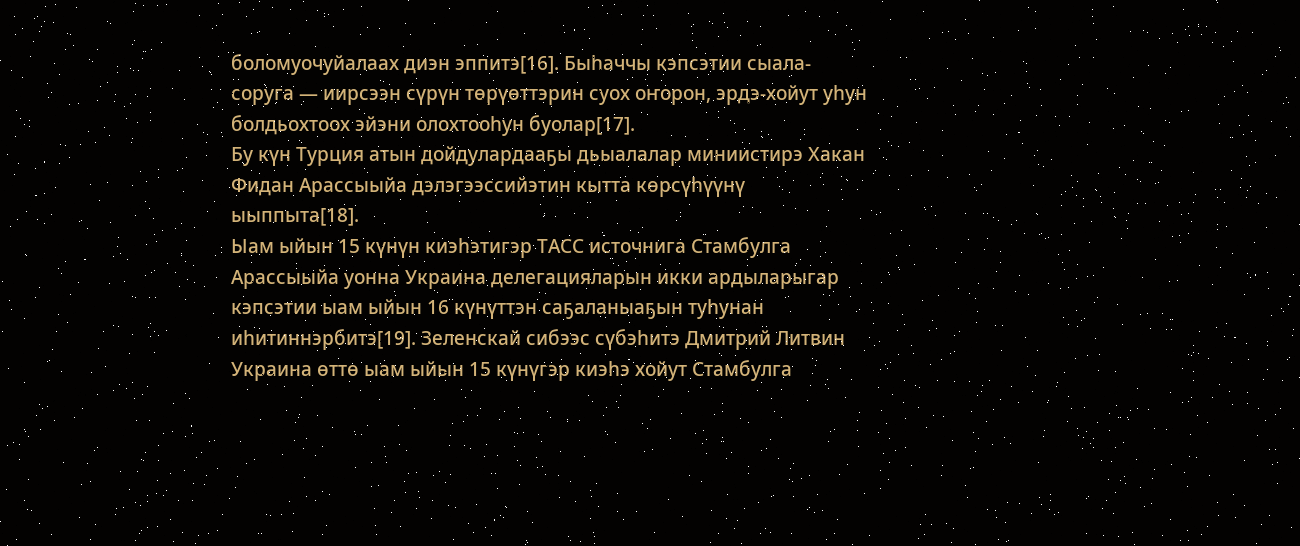боломуочуйалаах диэн эппитэ[16]. Быһаччы кэпсэтии сыала-соруга — иирсээн сүрүн төрүөттэрин суох оҥорон, эрдэ-хойут уһун болдьохтоох эйэни олохтооһун буолар[17].
Бу күн Турция атын дойдулардааҕы дьыалалар миниистирэ Хакан Фидан Арассыыйа дэлэгээссийэтин кытта көрсүһүүнү ыыппыта[18].
Ыам ыйын 15 күнүн киэһэтигэр ТАСС источнига Стамбулга Арассыыйа уонна Украина делегацияларын икки ардыларыгар кэпсэтии ыам ыйын 16 күнүттэн саҕаланыаҕын туһунан иһитиннэрбитэ[19]. Зеленскай сибээс сүбэһитэ Дмитрий Литвин Украина өттө ыам ыйын 15 күнүгэр киэһэ хойут Стамбулга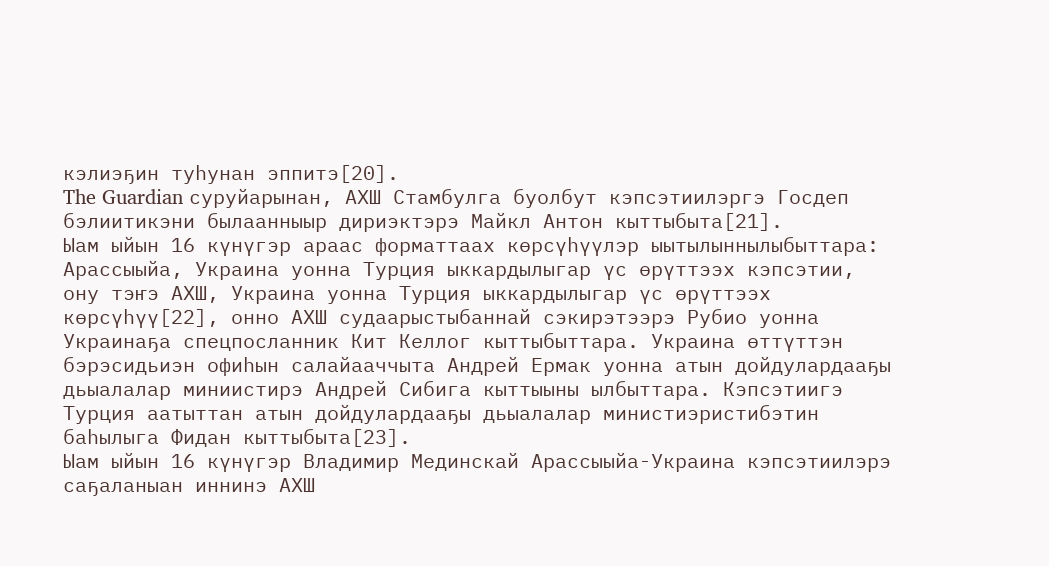кэлиэҕин туһунан эппитэ[20].
The Guardian суруйарынан, АХШ Стамбулга буолбут кэпсэтиилэргэ Госдеп бэлиитикэни былаанныыр дириэктэрэ Майкл Антон кыттыбыта[21].
Ыам ыйын 16 күнүгэр араас форматтаах көрсүһүүлэр ыытылыннылыбыттара: Арассыыйа, Украина уонна Турция ыккардылыгар үс өрүттээх кэпсэтии, ону тэҥэ АХШ, Украина уонна Турция ыккардылыгар үс өрүттээх көрсүһүү[22], онно АХШ судаарыстыбаннай сэкирэтээрэ Рубио уонна Украинаҕа спецпосланник Кит Келлог кыттыбыттара. Украина өттүттэн бэрэсидьиэн офиһын салайааччыта Андрей Ермак уонна атын дойдулардааҕы дьыалалар миниистирэ Андрей Сибига кыттыыны ылбыттара. Кэпсэтиигэ Турция аатыттан атын дойдулардааҕы дьыалалар министиэристибэтин баһылыга Фидан кыттыбыта[23].
Ыам ыйын 16 күнүгэр Владимир Мединскай Арассыыйа-Украина кэпсэтиилэрэ саҕаланыан иннинэ АХШ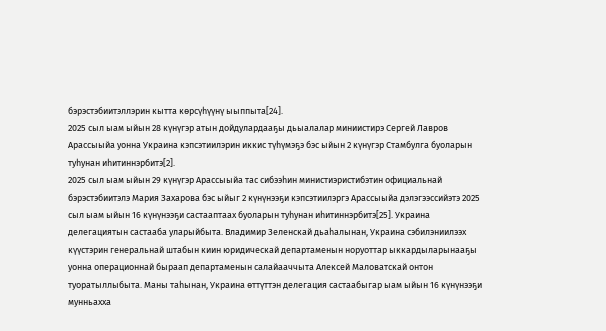бэрэстэбиитэллэрин кытта көрсүһүүнү ыыппыта[24].
2025 сыл ыам ыйын 28 күнүгэр атын дойдулардааҕы дьыалалар миниистирэ Сергей Лавров Арассыыйа уонна Украина кэпсэтиилэрин иккис түһүмэҕэ бэс ыйын 2 күнүгэр Стамбулга буоларын туһунан иһитиннэрбитэ[2].
2025 сыл ыам ыйын 29 күнүгэр Арассыыйа тас сибээһин министиэристибэтин официальнай бэрэстэбиитэлэ Мария Захарова бэс ыйыг 2 күнүнээҕи кэпсэтиилэргэ Арассыыйа дэлэгээссийэтэ 2025 сыл ыам ыйын 16 күнүнээҕи састааптаах буоларын туһунан иһитиннэрбитэ[25]. Украина делегациятын састааба уларыйбыта. Владимир Зеленскай дьаһалынан, Украина сэбилэниилээх күүстэрин генеральнай штабын киин юридическай департаменын норуоттар ыккардыларынааҕы уонна операционнай быраап департаменын салайааччыта Алексей Маловатскай онтон туоратыллыбыта. Маны таһынан, Украина өттүттэн делегация састаабыгар ыам ыйын 16 күнүнээҕи мунньахха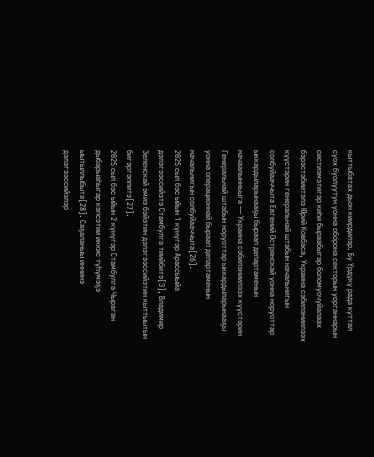кыттыбатах дьон киирдилэр. Бу Үрдүкү рада куттал суох буолуутун уонна оборона секторын уорганнарын систиэмэтигэр киһи быраабыгар боломуочуйалаах бэрэстэбиитэлэ Юрий Ковбаса, Украина сэбилэниилээх күүстэрин генеральнай штабын начальнигын солбуйааччыта Евгений Острянскай уонна норуоттар ыккардыларынааҕы быраап департаменын начаалынньыга — Украина сэбилэниилээх күүстэрин Генеральнай штабын норуоттар ыккардыларынааҕы уонна операционнай быраап департаменын начальнигын солбуйааччыта[26].
2025 сыл бэс ыйын 1 күнүгэр Арассыыйа дэлэгээссийэтэ Стамбулга тиийбитэ[3], Владимир Зеленскай эмиэ бэйэтин дэлэгээссийэтин кыттыытын бигэргэппитэ[27].
2025 сыл бэс ыйын 2 күнүгэр Стамбулга Чыраган дыбарыаһыгар кэпсэтии иккис түһүмэҕэ ыытыллыбыта[28]. Саҕаланыы иннинэ дэлэгээссийэлэр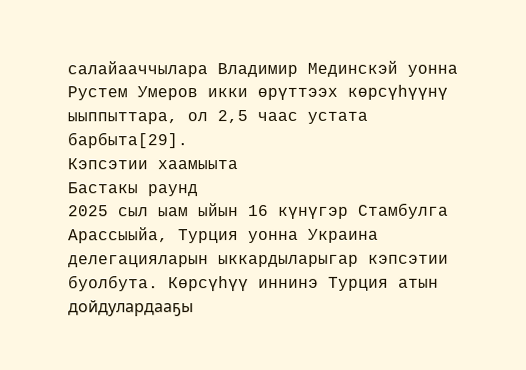салайааччылара Владимир Мединскэй уонна Рустем Умеров икки өрүттээх көрсүһүүнү ыыппыттара, ол 2,5 чаас устата барбыта[29].
Кэпсэтии хаамыыта
Бастакы раунд
2025 сыл ыам ыйын 16 күнүгэр Стамбулга Арассыыйа, Турция уонна Украина делегацияларын ыккардыларыгар кэпсэтии буолбута. Көрсүһүү иннинэ Турция атын дойдулардааҕы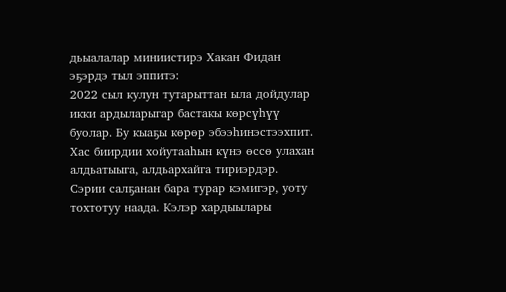дьыалалар миниистирэ Хакан Фидан эҕэрдэ тыл эппитэ:
2022 сыл кулун тутарыттан ыла дойдулар икки ардыларыгар бастакы көрсүһүү буолар. Бу кыаҕы көрөр эбээһинэстээхпит. Хас биирдии хойутааһын күнэ өссө улахан алдьатыыга, алдьархайга тириэрдэр. Сэрии салҕанан бара турар кэмигэр, уоту тохтотуу наада. Кэлэр хардыылары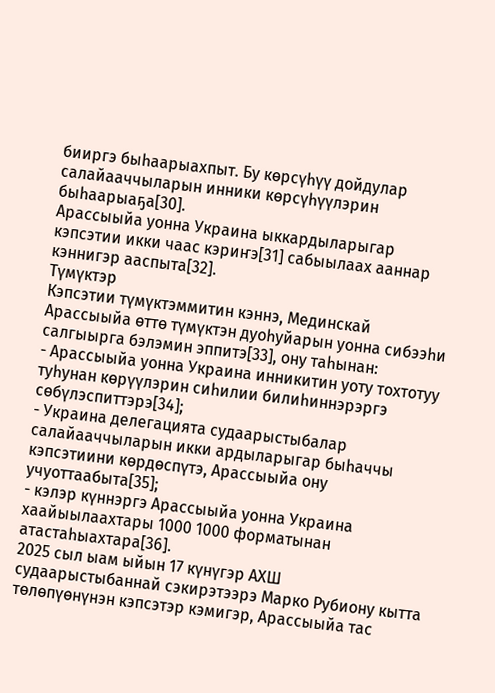бииргэ быһаарыахпыт. Бу көрсүһүү дойдулар салайааччыларын инники көрсүһүүлэрин быһаарыаҕа[30].
Арассыыйа уонна Украина ыккардыларыгар кэпсэтии икки чаас кэриҥэ[31] сабыылаах ааннар кэннигэр ааспыта[32].
Түмүктэр
Кэпсэтии түмүктэммитин кэннэ, Мединскай Арассыыйа өттө түмүктэн дуоһуйарын уонна сибээһи салгыырга бэлэмин эппитэ[33], ону таһынан:
- Арассыыйа уонна Украина инникитин уоту тохтотуу туһунан көрүүлэрин сиһилии билиһиннэрэргэ сөбүлэспиттэрэ[34];
- Украина делегацията судаарыстыбалар салайааччыларын икки ардыларыгар быһаччы кэпсэтиини көрдөспүтэ, Арассыыйа ону учуоттаабыта[35];
- кэлэр күннэргэ Арассыыйа уонна Украина хаайыылаахтары 1000 1000 форматынан атастаһыахтара[36].
2025 сыл ыам ыйын 17 күнүгэр АХШ судаарыстыбаннай сэкирэтээрэ Марко Рубиону кытта төлөпүөнүнэн кэпсэтэр кэмигэр, Арассыыйа тас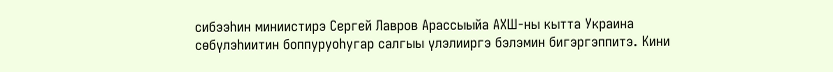сибээһин миниистирэ Сергей Лавров Арассыыйа АХШ-ны кытта Украина сөбүлэһиитин боппуруоһугар салгыы үлэлииргэ бэлэмин бигэргэппитэ. Кини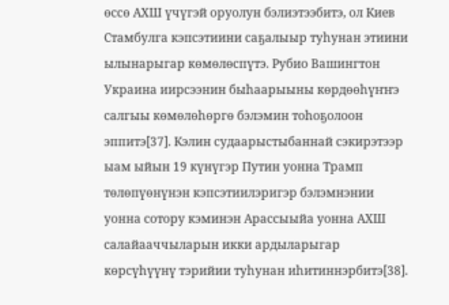өссө АХШ үчүгэй оруолун бэлиэтээбитэ, ол Киев Стамбулга кэпсэтиини саҕалыыр туһунан этиини ылынарыгар көмөлөспүтэ. Рубио Вашингтон Украина иирсээнин быһаарыыны көрдөөһүҥҥэ салгыы көмөлөһөргө бэлэмин тоһоҕолоон эппитэ[37]. Кэлин судаарыстыбаннай сэкирэтээр ыам ыйын 19 күнүгэр Путин уонна Трамп төлөпүөнүнэн кэпсэтиилэригэр бэлэмнэнии уонна сотору кэминэн Арассыыйа уонна АХШ салайааччыларын икки ардыларыгар көрсүһүүнү тэрийии туһунан иһитиннэрбитэ[38].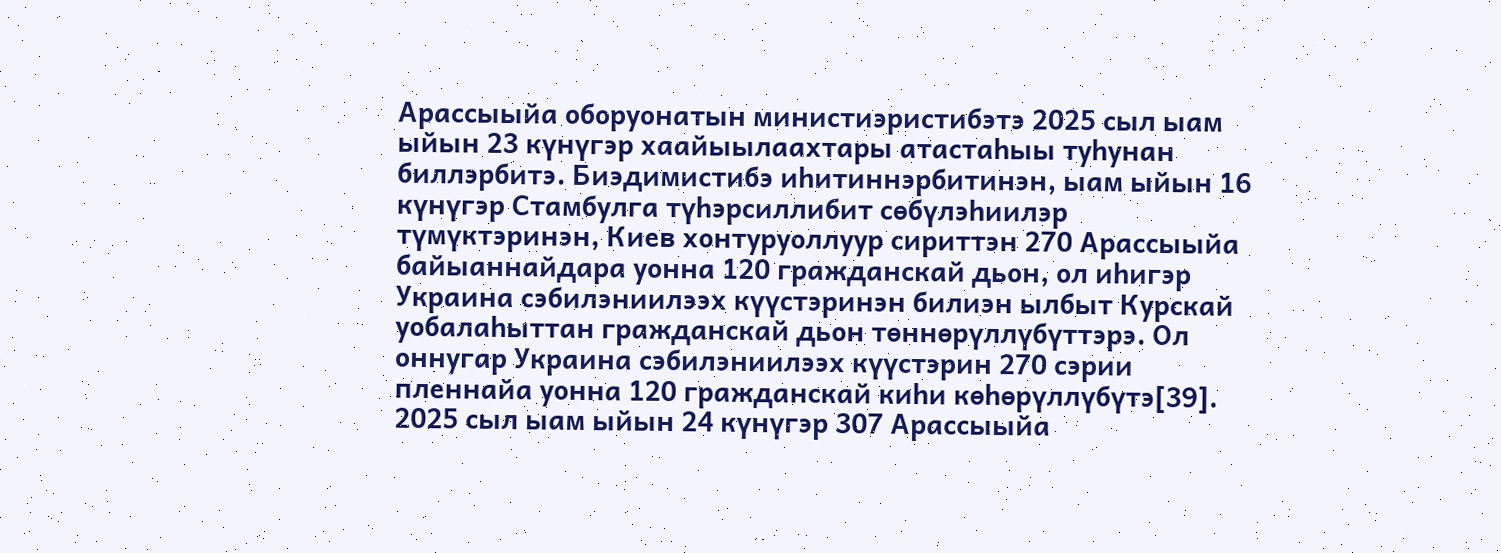Арассыыйа оборуонатын министиэристибэтэ 2025 сыл ыам ыйын 23 күнүгэр хаайыылаахтары атастаһыы туһунан биллэрбитэ. Биэдимистибэ иһитиннэрбитинэн, ыам ыйын 16 күнүгэр Стамбулга түһэрсиллибит сөбүлэһиилэр түмүктэринэн, Киев хонтуруоллуур сириттэн 270 Арассыыйа байыаннайдара уонна 120 гражданскай дьон, ол иһигэр Украина сэбилэниилээх күүстэринэн билиэн ылбыт Курскай уобалаһыттан гражданскай дьон төннөрүллүбүттэрэ. Ол оннугар Украина сэбилэниилээх күүстэрин 270 сэрии пленнайа уонна 120 гражданскай киһи көһөрүллүбүтэ[39].
2025 сыл ыам ыйын 24 күнүгэр 307 Арассыыйа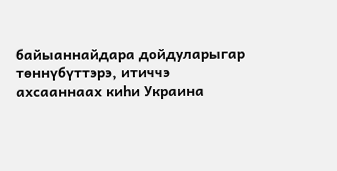байыаннайдара дойдуларыгар төннүбүттэрэ, итиччэ ахсааннаах киһи Украина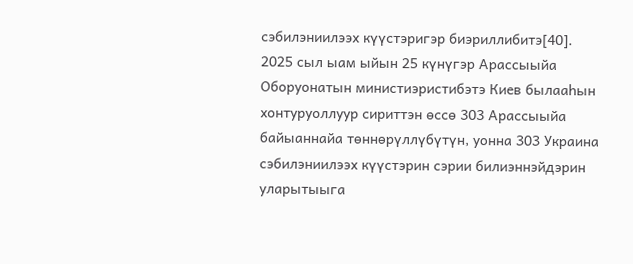сэбилэниилээх күүстэригэр биэриллибитэ[40].
2025 сыл ыам ыйын 25 күнүгэр Арассыыйа Оборуонатын министиэристибэтэ Киев былааһын хонтуруоллуур сириттэн өссө 303 Арассыыйа байыаннайа төннөрүллүбүтүн, уонна 303 Украина сэбилэниилээх күүстэрин сэрии билиэннэйдэрин уларытыыга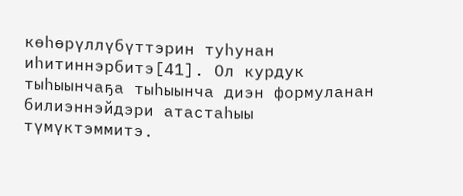көһөрүллүбүттэрин туһунан иһитиннэрбитэ[41]. Ол курдук тыһыынчаҕа тыһыынча диэн формуланан билиэннэйдэри атастаһыы түмүктэммитэ.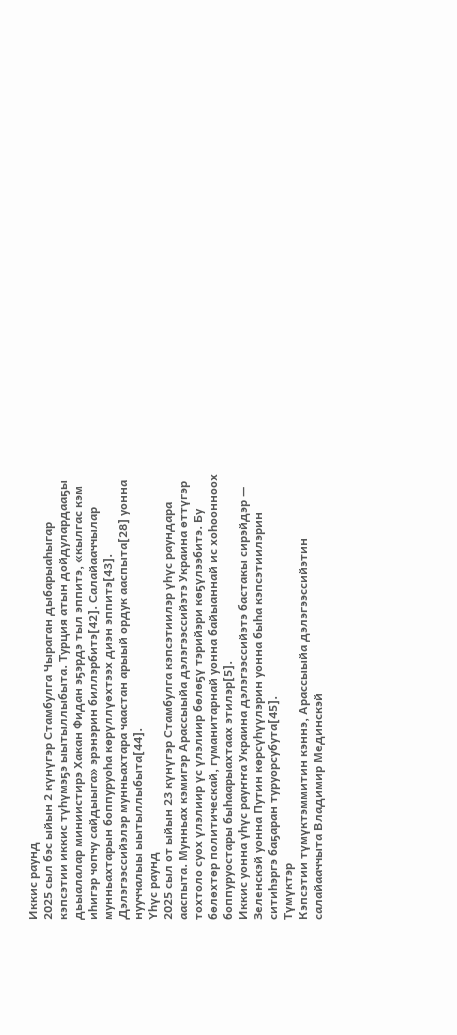Иккис раунд
2025 сыл бэс ыйын 2 күнүгэр Стамбулга Чыраган дыбарыаһыгар кэпсэтии иккис түһүмэҕэ ыытыллыбыта. Турция атын дойдулардааҕы дьыалалар миниистирэ Хакан Фидан эҕэрдэ тыл эппитэ, «кылгас кэм иһигэр чопчу сайдыыга» эрэнэрин биллэрбитэ[42]. Салайааччылар мунньахтарын боппуруоһа көрүллүөхтээх диэн эппитэ[43].
Дэлэгээссийэлэр мунньахтара чаастан арыый ордук ааспыта[28] уонна нууччалыы ыытыллыбыта[44].
Үһүс раунд
2025 сыл от ыйын 23 күнүгэр Стамбулга кэпсэтиилэр үһүс раундара ааспыта. Мунньах кэмигэр Арассыыйа дэлэгээссийэтэ Украина өттүгэр тохтоло суох үлэлиир үс үлэлиир бөлөҕү тэрийэри көҕүлээбитэ. Бу бөлөхтөр политическай, гуманитарнай уонна байыаннай ис хоһоонноох боппуруостары быһаарыахтаах этилэр[5].
Иккис уонна үһүс рауҥҥа Украина дэлэгээссийэтэ бастакы сирэйдэр — Зеленскэй уонна Путин көрсүһүүлэрин уонна быһа кэпсэтиилэрин ситиһэргэ баҕаран туруорсубута[45].
Түмүктэр
Кэпсэтии түмүктэммитин кэннэ, Арассыыйа дэлэгээссийэтин салайааччыта Владимир Мединскэй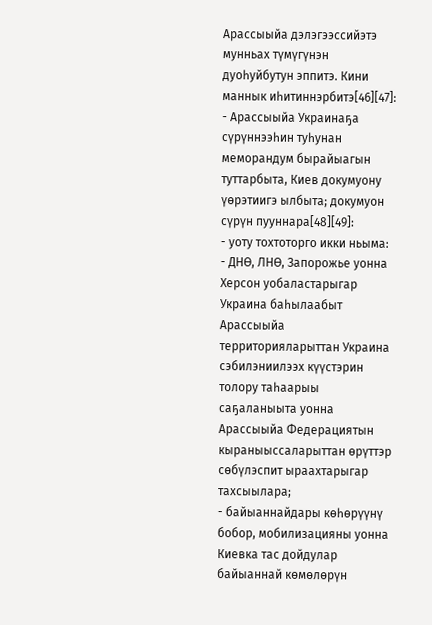Арассыыйа дэлэгээссийэтэ мунньах түмүгүнэн дуоһуйбутун эппитэ. Кини маннык иһитиннэрбитэ[46][47]:
- Арассыыйа Украинаҕа сүрүннээһин туһунан меморандум бырайыагын туттарбыта, Киев докумуону үөрэтиигэ ылбыта; докумуон сүрүн пууннара[48][49]:
- уоту тохтоторго икки ньыма:
- ДНӨ, ЛНӨ, Запорожье уонна Херсон уобаластарыгар Украина баһылаабыт Арассыыйа территорияларыттан Украина сэбилэниилээх күүстэрин толору таһаарыы саҕаланыыта уонна Арассыыйа Федерациятын кыраныыссаларыттан өрүттэр сөбүлэспит ыраахтарыгар тахсыылара;
- байыаннайдары көһөрүүнү бобор, мобилизацияны уонна Киевка тас дойдулар байыаннай көмөлөрүн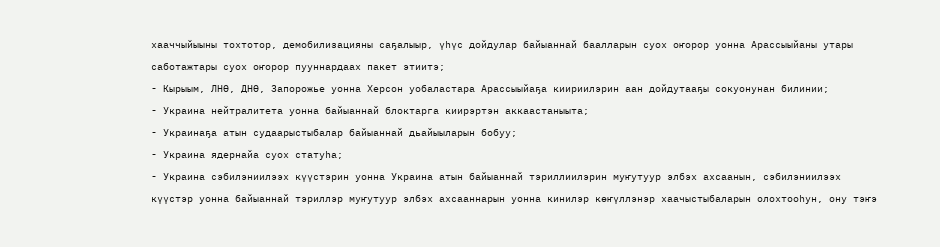хааччыйыыны тохтотор, демобилизацияны саҕалыыр, үһүс дойдулар байыаннай баалларын суох оҥорор уонна Арассыыйаны утары саботажтары суох оҥорор пууннардаах пакет этиитэ;
- Кырыым, ЛНӨ, ДНӨ, Запорожье уонна Херсон уобаластара Арассыыйаҕа киириилэрин аан дойдутааҕы сокуонунан билинии;
- Украина нейтралитета уонна байыаннай блоктарга киирэртэн аккаастаныыта;
- Украинаҕа атын судаарыстыбалар байыаннай дьайыыларын бобуу;
- Украина ядернайа суох статуһа;
- Украина сэбилэниилээх күүстэрин уонна Украина атын байыаннай тэриллиилэрин муҥутуур элбэх ахсаанын, сэбилэниилээх күүстэр уонна байыаннай тэриллэр муҥутуур элбэх ахсааннарын уонна кинилэр көҥүллэнэр хаачыстыбаларын олохтооһун, ону тэҥэ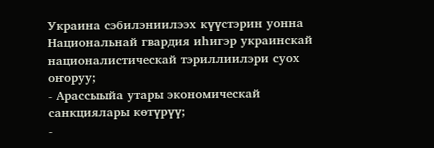Украина сэбилэниилээх күүстэрин уонна Национальнай гвардия иһигэр украинскай националистическай тэриллиилэри суох оҥоруу;
- Арассыыйа утары экономическай санкциялары көтүрүү;
-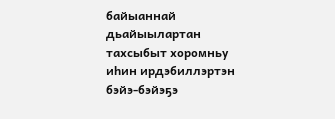байыаннай дьайыылартан тахсыбыт хоромньу иһин ирдэбиллэртэн бэйэ-бэйэҕэ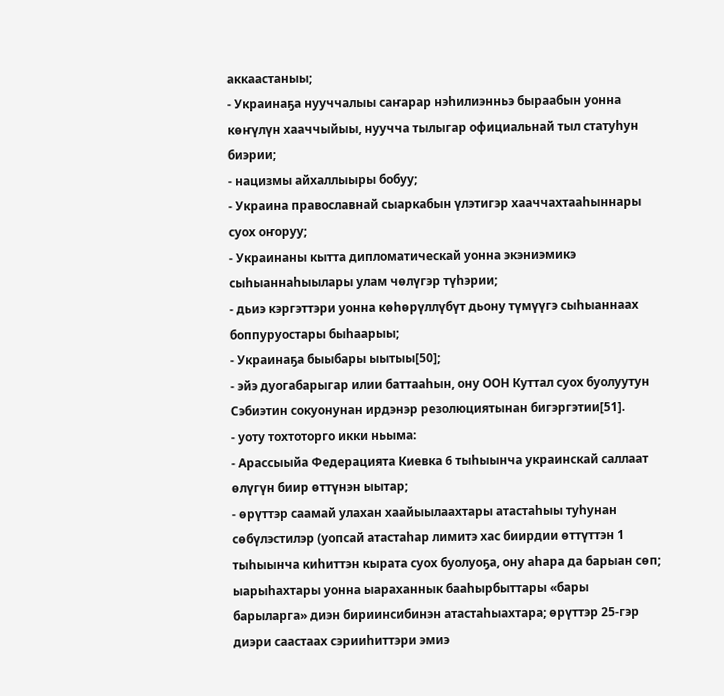аккаастаныы;
- Украинаҕа нууччалыы саҥарар нэһилиэнньэ быраабын уонна көҥүлүн хааччыйыы, нуучча тылыгар официальнай тыл статуһун биэрии;
- нацизмы айхаллыыры бобуу;
- Украина православнай сыаркабын үлэтигэр хааччахтааһыннары суох оҥоруу;
- Украинаны кытта дипломатическай уонна экэниэмикэ сыһыаннаһыылары улам чөлүгэр түһэрии;
- дьиэ кэргэттэри уонна көһөрүллүбүт дьону түмүүгэ сыһыаннаах боппуруостары быһаарыы;
- Украинаҕа быыбары ыытыы[50];
- эйэ дуогабарыгар илии баттааһын, ону ООН Куттал суох буолуутун Сэбиэтин сокуонунан ирдэнэр резолюциятынан бигэргэтии[51].
- уоту тохтоторго икки ньыма:
- Арассыыйа Федерацията Киевка 6 тыһыынча украинскай саллаат өлүгүн биир өттүнэн ыытар;
- өрүттэр саамай улахан хаайыылаахтары атастаһыы туһунан сөбүлэстилэр (уопсай атастаһар лимитэ хас биирдии өттүттэн 1 тыһыынча киһиттэн кырата суох буолуоҕа, ону аһара да барыан сөп; ыарыһахтары уонна ыараханнык бааһырбыттары «бары барыларга» диэн бириинсибинэн атастаһыахтара; өрүттэр 25-гэр диэри саастаах сэрииһиттэри эмиэ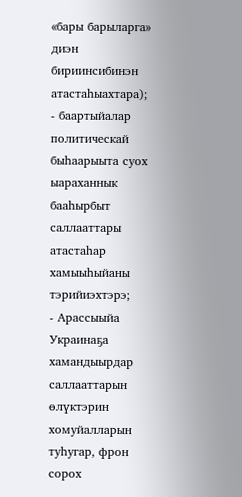«бары барыларга» диэн бириинсибинэн атастаһыахтара);
- баартыйалар политическай быһаарыыта суох ыараханнык бааһырбыт саллааттары атастаһар хамыыһыйаны тэрийиэхтэрэ;
- Арассыыйа Украинаҕа хамандыырдар саллааттарын өлүктэрин хомуйалларын туһугар, фрон сорох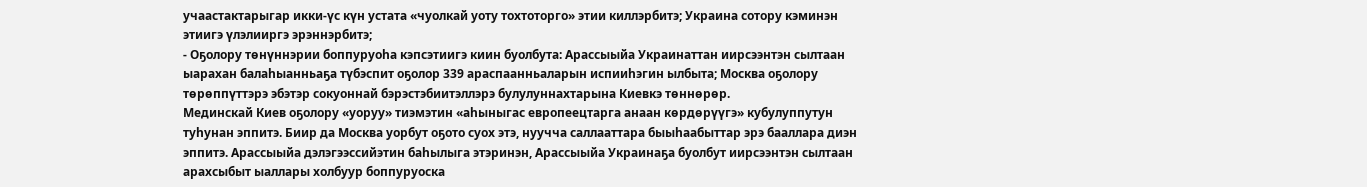учаастактарыгар икки-үс күн устата «чуолкай уоту тохтоторго» этии киллэрбитэ; Украина сотору кэминэн этиигэ үлэлииргэ эрэннэрбитэ;
- Оҕолору төнүннэрии боппуруоһа кэпсэтиигэ киин буолбута: Арассыыйа Украинаттан иирсээнтэн сылтаан ыарахан балаһыанньаҕа түбэспит оҕолор 339 араспаанньаларын испииһэгин ылбыта; Москва оҕолору төрөппүттэрэ эбэтэр сокуоннай бэрэстэбиитэллэрэ булулуннахтарына Киевкэ төннөрөр.
Мединскай Киев оҕолору «уоруу» тиэмэтин «аһыныгас европеецтарга анаан көрдөрүүгэ» кубулуппутун туһунан эппитэ. Биир да Москва уорбут оҕото суох этэ, нуучча саллааттара быыһаабыттар эрэ бааллара диэн эппитэ. Арассыыйа дэлэгээссийэтин баһылыга этэринэн, Арассыыйа Украинаҕа буолбут иирсээнтэн сылтаан арахсыбыт ыаллары холбуур боппуруоска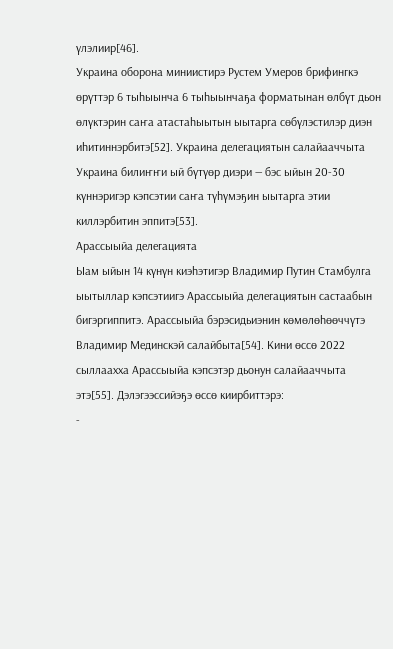үлэлиир[46].
Украина оборона миниистирэ Рустем Умеров брифингкэ өрүттэр 6 тыһыынча 6 тыһыынчаҕа форматынан өлбүт дьон өлүктэрин саҥа атастаһыытын ыытарга сөбүлэстилэр диэн иһитиннэрбитэ[52]. Украина делегациятын салайааччыта Украина билиҥҥи ый бүтүөр диэри — бэс ыйын 20-30 күннэригэр кэпсэтии саҥа түһүмэҕин ыытарга этии киллэрбитин эппитэ[53].
Арассыыйа делегацията
Ыам ыйын 14 күнүн киэһэтигэр Владимир Путин Стамбулга ыытыллар кэпсэтиигэ Арассыыйа делегациятын састаабын бигэргиппитэ. Арассыыйа бэрэсидьиэнин көмөлөһөөччүтэ Владимир Мединскэй салайбыта[54]. Кини өссө 2022 сыллаахха Арассыыйа кэпсэтэр дьонун салайааччыта этэ[55]. Дэлэгээссийэҕэ өссө киирбиттэрэ:
-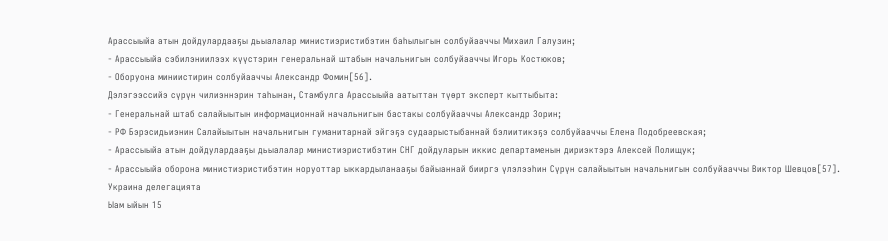Арассыыйа атын дойдулардааҕы дьыалалар министиэристибэтин баһылыгын солбуйааччы Михаил Галузин;
- Арассыыйа сэбилэниилээх күүстэрин генеральнай штабын начальнигын солбуйааччы Игорь Костюков;
- Оборуона миниистирин солбуйааччы Александр Фомин[56].
Дэлэгээссийэ сүрүн чилиэннэрин таһынан, Стамбулга Арассыыйа аатыттан түөрт эксперт кыттыбыта:
- Генеральнай штаб салайыытын информационнай начальнигын бастакы солбуйааччы Александр Зорин;
- РФ Бэрэсидьиэнин Салайыытын начальнигын гуманитарнай эйгэҕэ судаарыстыбаннай бэлиитикэҕэ солбуйааччы Елена Подобреевская;
- Арассыыйа атын дойдулардааҕы дьыалалар министиэристибэтин СНГ дойдуларын иккис департаменын дириэктэрэ Алексей Полищук;
- Арассыыйа оборона министиэристибэтин норуоттар ыккардыланааҕы байыаннай бииргэ үлэлээһин Сүрүн салайыытын начальнигын солбуйааччы Виктор Шевцов[57].
Украина делегацията
Ыам ыйын 15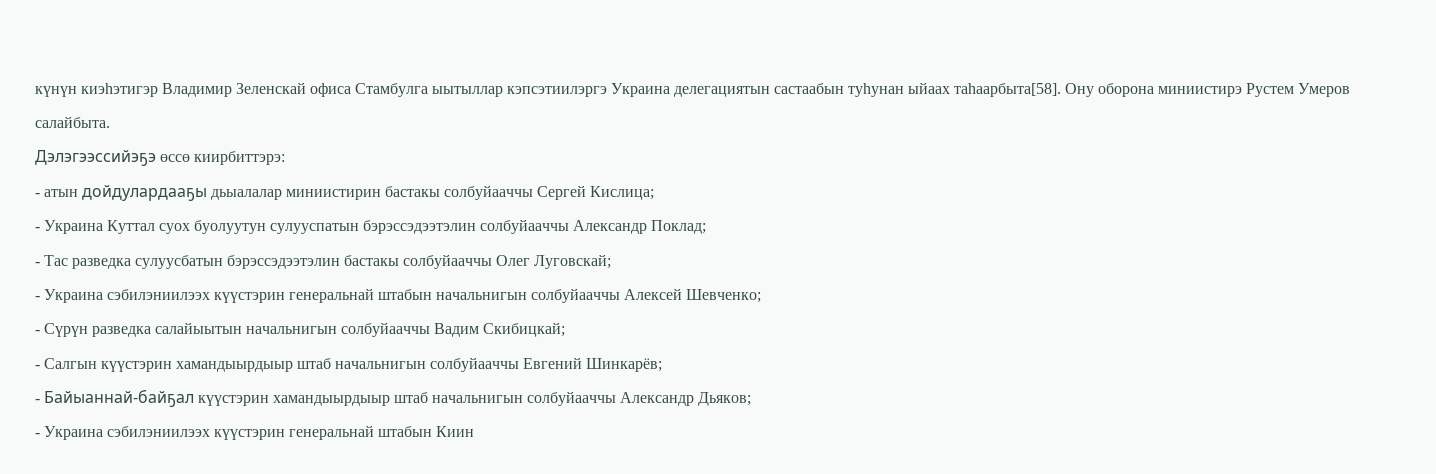күнүн киэһэтигэр Владимир Зеленскай офиса Стамбулга ыытыллар кэпсэтиилэргэ Украина делегациятын састаабын туһунан ыйаах таһаарбыта[58]. Ону оборона миниистирэ Рустем Умеров салайбыта.
Дэлэгээссийэҕэ өссө киирбиттэрэ:
- атын дойдулардааҕы дьыалалар миниистирин бастакы солбуйааччы Сергей Кислица;
- Украина Куттал суох буолуутун сулууспатын бэрэссэдээтэлин солбуйааччы Александр Поклад;
- Тас разведка сулуусбатын бэрэссэдээтэлин бастакы солбуйааччы Олег Луговскай;
- Украина сэбилэниилээх күүстэрин генеральнай штабын начальнигын солбуйааччы Алексей Шевченко;
- Сүрүн разведка салайыытын начальнигын солбуйааччы Вадим Скибицкай;
- Салгын күүстэрин хамандыырдыыр штаб начальнигын солбуйааччы Евгений Шинкарёв;
- Байыаннай-байҕал күүстэрин хамандыырдыыр штаб начальнигын солбуйааччы Александр Дьяков;
- Украина сэбилэниилээх күүстэрин генеральнай штабын Киин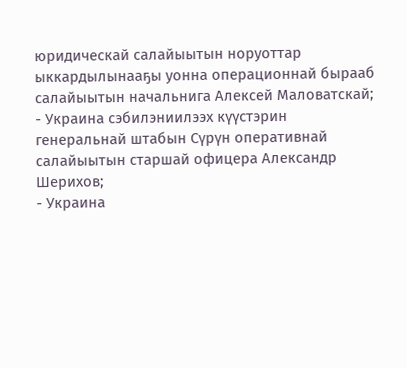юридическай салайыытын норуоттар ыккардылынааҕы уонна операционнай бырааб салайыытын начальнига Алексей Маловатскай;
- Украина сэбилэниилээх күүстэрин генеральнай штабын Сүрүн оперативнай салайыытын старшай офицера Александр Шерихов;
- Украина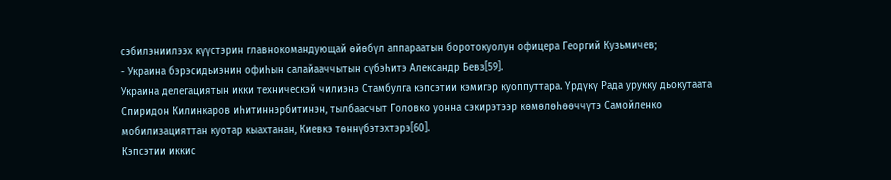сэбилэниилээх күүстэрин главнокомандующай өйөбүл аппараатын боротокуолун офицера Георгий Кузьмичев;
- Украина бэрэсидьиэнин офиһын салайааччытын сүбэһитэ Александр Бевз[59].
Украина делегациятын икки техническэй чилиэнэ Стамбулга кэпсэтии кэмигэр куоппуттара. Үрдүкү Рада урукку дьокутаата Спиридон Килинкаров иһитиннэрбитинэн, тылбаасчыт Головко уонна сэкирэтээр көмөлөһөөччүтэ Самойленко мобилизацияттан куотар кыахтанан, Киевкэ төннүбэтэхтэрэ[60].
Кэпсэтии иккис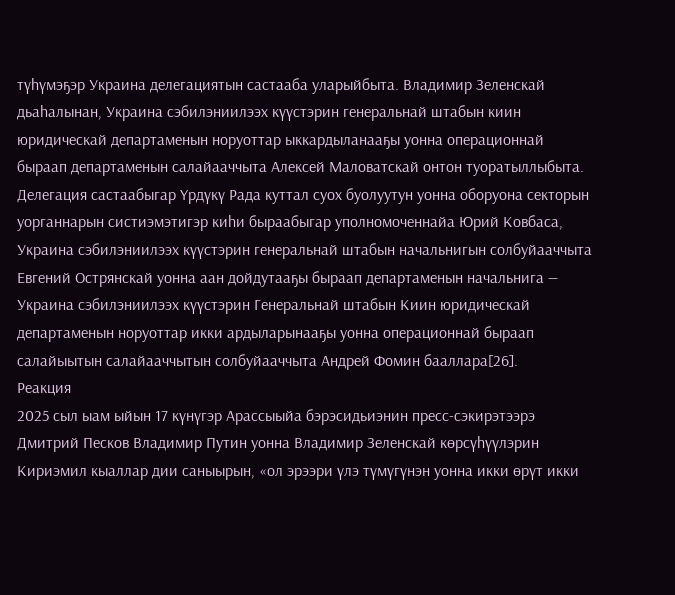түһүмэҕэр Украина делегациятын састааба уларыйбыта. Владимир Зеленскай дьаһалынан, Украина сэбилэниилээх күүстэрин генеральнай штабын киин юридическай департаменын норуоттар ыккардыланааҕы уонна операционнай быраап департаменын салайааччыта Алексей Маловатскай онтон туоратыллыбыта. Делегация састаабыгар Үрдүкү Рада куттал суох буолуутун уонна оборуона секторын уорганнарын систиэмэтигэр киһи быраабыгар уполномоченнайа Юрий Ковбаса, Украина сэбилэниилээх күүстэрин генеральнай штабын начальнигын солбуйааччыта Евгений Острянскай уонна аан дойдутааҕы быраап департаменын начальнига — Украина сэбилэниилээх күүстэрин Генеральнай штабын Киин юридическай департаменын норуоттар икки ардыларынааҕы уонна операционнай быраап салайыытын салайааччытын солбуйааччыта Андрей Фомин бааллара[26].
Реакция
2025 сыл ыам ыйын 17 күнүгэр Арассыыйа бэрэсидьиэнин пресс-сэкирэтээрэ Дмитрий Песков Владимир Путин уонна Владимир Зеленскай көрсүһүүлэрин Кириэмил кыаллар дии саныырын, «ол эрээри үлэ түмүгүнэн уонна икки өрүт икки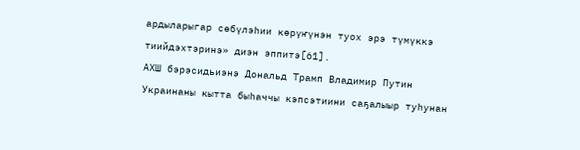ардыларыгар сөбүлэһии көрүҥүнэн туох эрэ түмүккэ тиийдэхтэринэ» диэн эппитэ[61].
АХШ бэрэсидьиэнэ Дональд Трамп Владимир Путин Украинаны кытта быһаччы кэпсэтиини саҕалыыр туһунан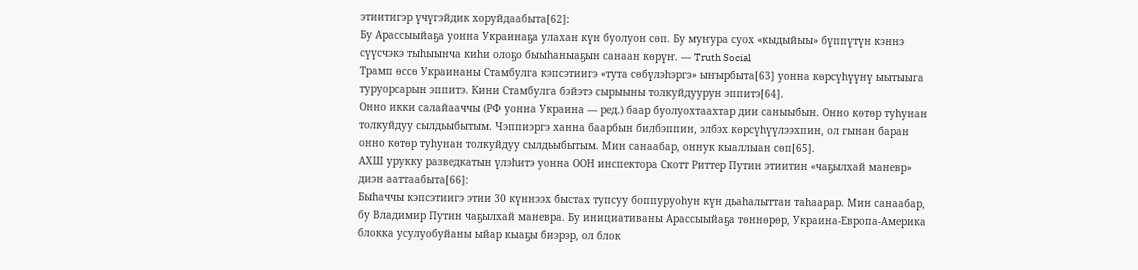этиитигэр үчүгэйдик хоруйдаабыта[62]:
Бу Арассыыйаҕа уонна Украинаҕа улахан күн буолуон сөп. Бу муҥура суох «кыдыйыы» бүппүтүн кэннэ сүүсчэкэ тыһыынча киһи олоҕо быыһаныаҕын санаан көрүҥ. — Truth Social
Трамп өссө Украинаны Стамбулга кэпсэтиигэ «тута сөбүлэһэргэ» ыҥырбыта[63] уонна көрсүһүүнү ыытыыга туруорсарын эппитэ. Кини Стамбулга бэйэтэ сырыыны толкуйдуурун эппитэ[64].
Онно икки салайааччы (РФ уонна Украина — ред.) баар буолуохтаахтар дии саныыбын. Онно көтөр туһунан толкуйдуу сылдьыбытым. Чэппиэргэ ханна баарбын билбэппин, элбэх көрсүһүүлээхпин, ол гынан баран онно көтөр туһунан толкуйдуу сылдьыбытым. Мин санаабар, оннук кыаллыан сөп[65].
АХШ урукку разведкатын үлэһитэ уонна ООН инспектора Скотт Риттер Путин этиитин «чаҕылхай маневр» диэн ааттаабыта[66]:
Быһаччы кэпсэтиигэ этии 30 күннээх быстах тупсуу боппуруоһун күн дьаһалыттан таһаарар. Мин санаабар, бу Владимир Путин чаҕылхай маневра. Бу инициативаны Арассыыйаҕа төннөрөр, Украина-Европа-Америка блокка усулуобуйаны ыйар кыаҕы биэрэр, ол блок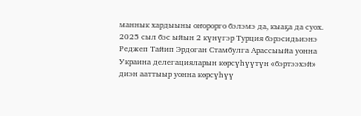маннык хардыыны оҥорорго бэлэмэ да, кыаҕа да суох.
2025 сыл бэс ыйын 2 күнүгэр Турция бэрэсидьиэнэ Реджеп Тайип Эрдоган Стамбулга Арассыыйа уонна Украина делегацияларын көрсүһүүтүн «бэртээхэй» диэн ааттыыр уонна көрсүһүү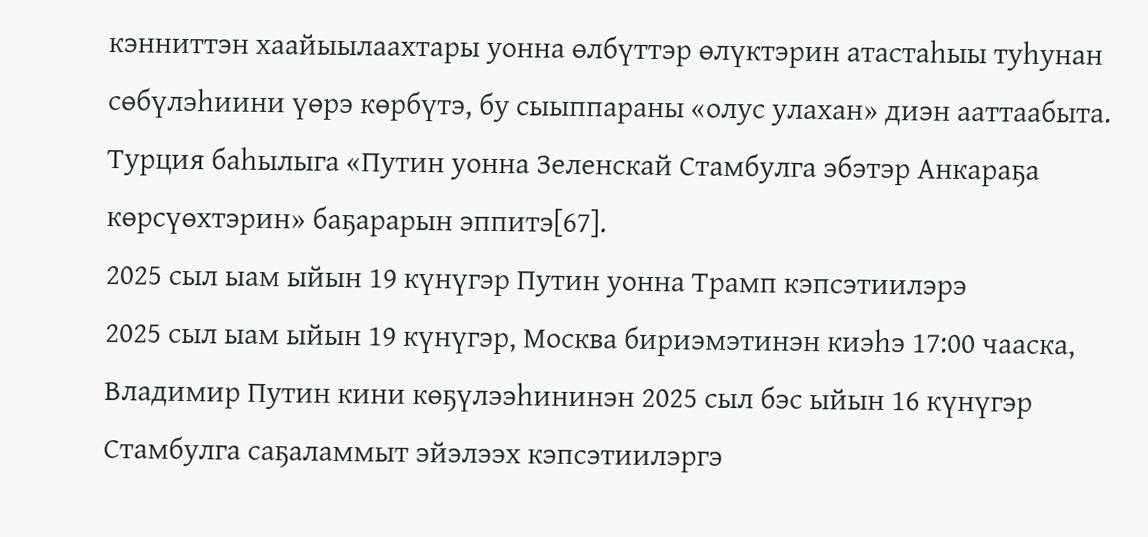кэнниттэн хаайыылаахтары уонна өлбүттэр өлүктэрин атастаһыы туһунан сөбүлэһиини үөрэ көрбүтэ, бу сыыппараны «олус улахан» диэн ааттаабыта. Турция баһылыга «Путин уонна Зеленскай Стамбулга эбэтэр Анкараҕа көрсүөхтэрин» баҕарарын эппитэ[67].
2025 сыл ыам ыйын 19 күнүгэр Путин уонна Трамп кэпсэтиилэрэ
2025 сыл ыам ыйын 19 күнүгэр, Москва бириэмэтинэн киэһэ 17:00 чааска, Владимир Путин кини көҕүлээһининэн 2025 сыл бэс ыйын 16 күнүгэр Стамбулга саҕаламмыт эйэлээх кэпсэтиилэргэ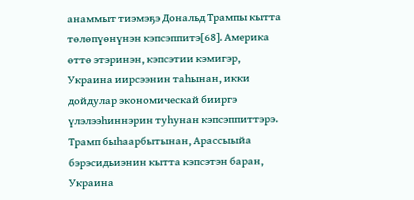анаммыт тиэмэҕэ Дональд Трампы кытта төлөпүөнүнэн кэпсэппитэ[68]. Америка өттө этэринэн, кэпсэтии кэмигэр, Украина иирсээнин таһынан, икки дойдулар экономическай бииргэ үлэлээһиннэрин туһунан кэпсэппиттэрэ. Трамп быһаарбытынан, Арассыыйа бэрэсидьиэнин кытта кэпсэтэн баран, Украина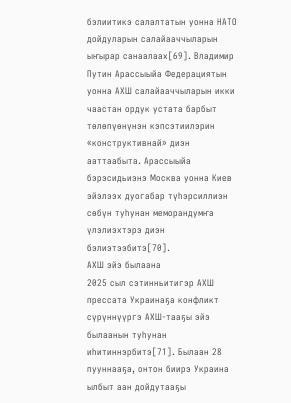бэлиитикэ салалтатын уонна НАТО дойдуларын салайааччыларын ыҥырар санаалаах[69]. Владимир Путин Арассыыйа Федерациятын уонна АХШ салайааччыларын икки чаастан ордук устата барбыт төлөпүөнүнэн кэпсэтиилэрин «конструктивнай» диэн ааттаабыта. Арассыыйа бэрэсидьиэнэ Москва уонна Киев эйэлээх дуогабар түһэрсиллиэн сөбүн туһунан меморандумҥа үлэлиэхтэрэ диэн бэлиэтээбитэ[70].
АХШ эйэ былаана
2025 сыл сэтинньитигэр АХШ прессата Украинаҕа конфликт сүрүннүүргэ АХШ-тааҕы эйэ былаанын туһунан иһитиннэрбитэ[71]. Былаан 28 пууннааҕа, онтон биирэ Украина ылбыт аан дойдутааҕы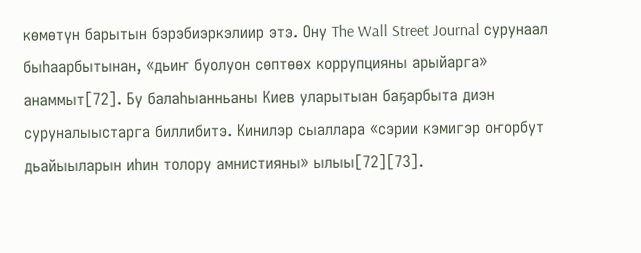көмөтүн барытын бэрэбиэркэлиир этэ. Ону The Wall Street Journal сурунаал быһаарбытынан, «дьиҥ буолуон сөптөөх коррупцияны арыйарга» анаммыт[72]. Бу балаһыанньаны Киев уларытыан баҕарбыта диэн суруналыыстарга биллибитэ. Кинилэр сыаллара «сэрии кэмигэр оҥорбут дьайыыларын иһин толору амнистияны» ылыы[72][73].